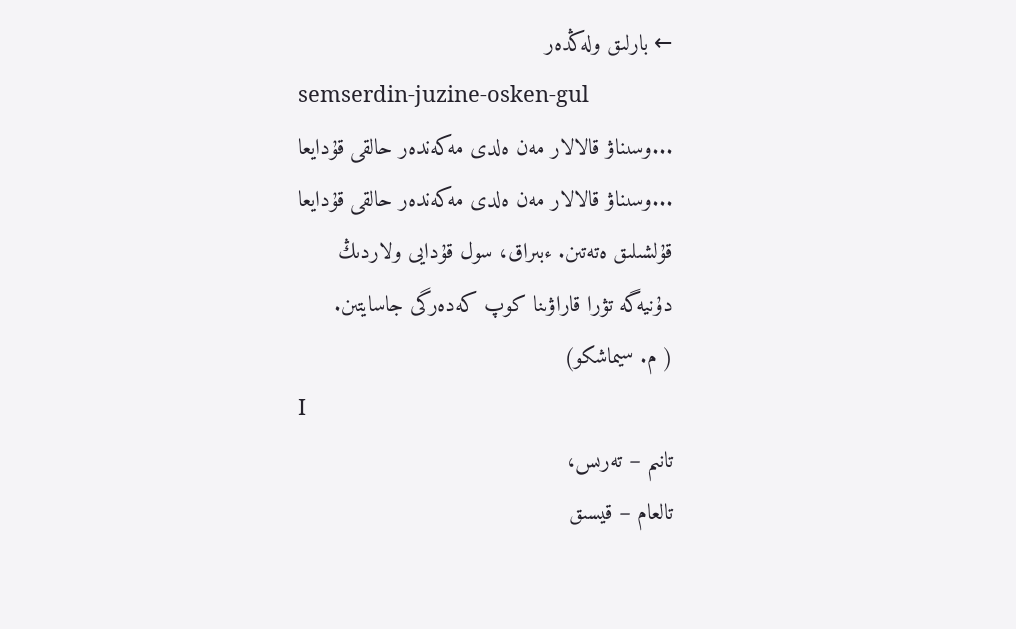← بارلىق ولەڭدەر
semserdin-juzine-osken-gul
...وسىناۋ قالالار مەن ەلدى مەكەندەر حالقى قۇدايعا
...وسىناۋ قالالار مەن ەلدى مەكەندەر حالقى قۇدايعا
قۇلشىلىق ەتەتىن. ءبىراق، سول قۇدايى ولاردىڭ
دۇنيەگە تۋرا قاراۋىنا كوپ كەدەرگى جاسايتىن.
( م. سيماشكو)
I
تانىم – تەرىس،
تالعام – قيسىق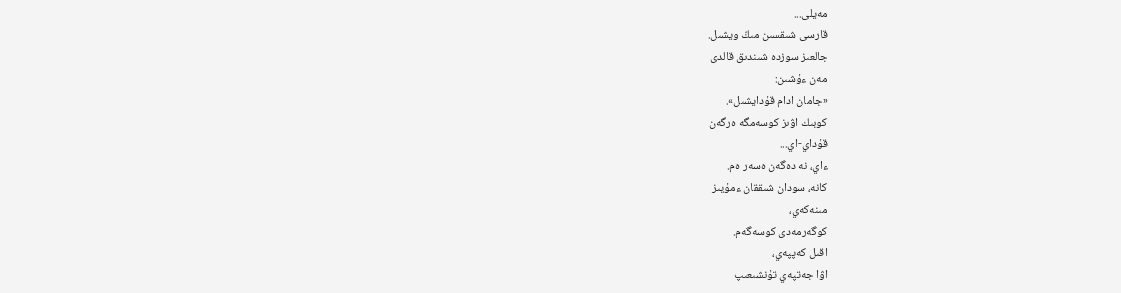مەيلى...
قارسى شىقسىن مىڭ ويشىل.
جالعىز سوزدە شىندىق قالدى
مەن ءۇشىن:
«جامان ادام قۇدايشىل».
كوبىك اۋىز كوسەمگە ەرگەن
قۇداي-اي...
ءاي، نە دەگەن ەسەر ەم.
كانە، سودان شىققان ءمۇيىز
مىنەكەي،
كوگەرمەدى كوسەگەم.
اقىل كەپپەي،
اۋا جەتپەي تۇنشىعىپ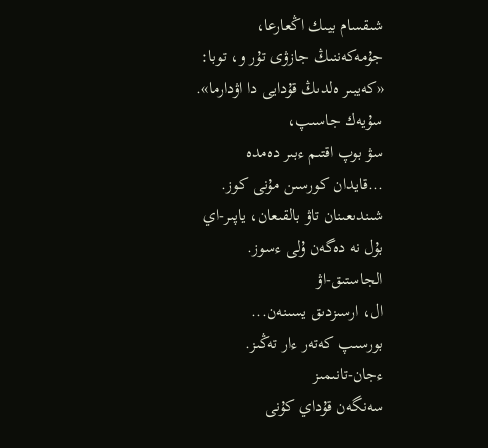شىقسام بيىك اڭعارعا،
جۇمەكەننىڭ جازۋى تۇر و، توبا:
«كەيبىر ەلدىڭ قۇدايى دا اۋدارما».
سۇيەك جاسىپ،
سۋ بوپ اقتىم ءبىر دەمدە
...قايدان كورسىن مۇنى كوز.
شىندىعىنان تاۋ بالقىعان، ياپىر-اي
بۇل نە دەگەن ۇلى ءسوز.
الجاستىق-اۋ
ال، ارسىزدىق يسىنەن...
بورسىپ كەتەر ءار تەڭىز.
ءجان-تانىمىز
سەنگەن قۇداي كۇنى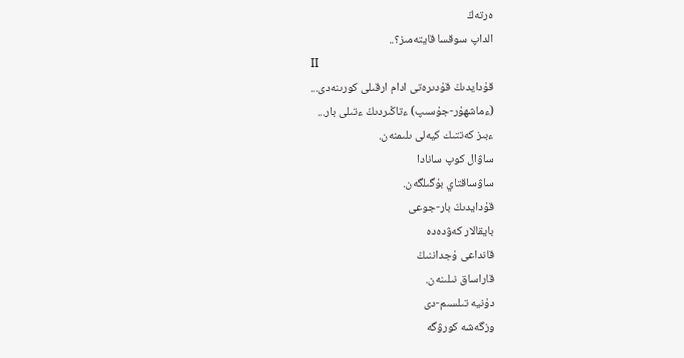ەرتەڭ
الداپ سوقسا قايتەمىز؟..
II
قۇدايدىڭ قۇدىرەتى ادام ارقىلى كورىنەدى...
(ءماشھۇر-جۇسىپ) ءتاڭىردىڭ ءتىلى بار...
ءبىز كەتتىك كيەلى ىلىمنەن.
ساۋال كوپ سانادا
ساۋساقتاي بۇگىلگەن.
قۇدايدىڭ بار-جوعى
بايقالار كەۋدەدە
قانداعى ۇجداننىڭ
قاراساق نىلىنەن.
دۇنيە تىلسىم-دى
وزگەشە كورۋگە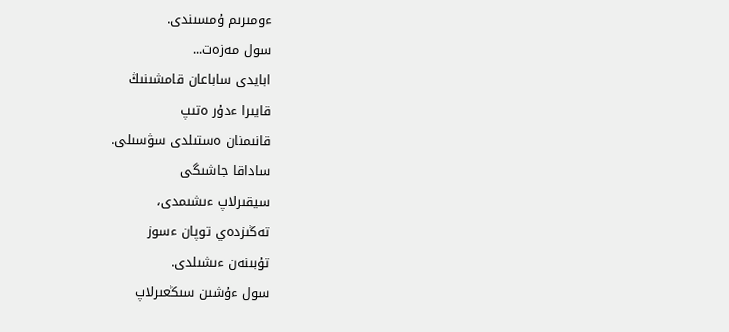ءومىرىم ۇمسىندى.
سول مەزەت...
ابايدى ساباعان قامشىنىڭ
قايىرا ءدۇر ەتىپ
قانىمنان ەستىلدى سۋسىلى.
ساداقا جاشىگى
سيقىرلاپ ءىشىمدى،
تەڭىزدەي توپان ءسوز
تۇبىنەن ءىشىلدى.
سول ءۇشىن سىڭعىرلاپ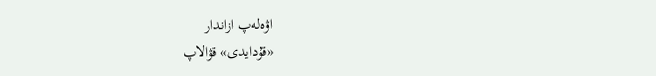اۋەلەپ ازاندار
«قۇدايدى» قۋالاپ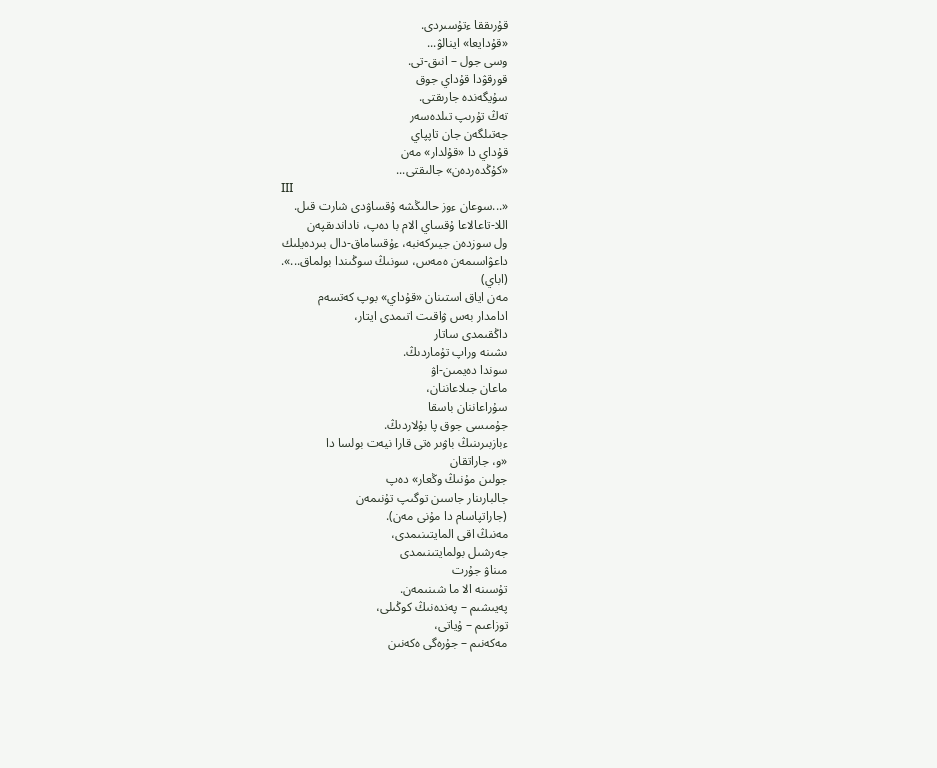قۇرىققا ءتۇسىردى.
«قۇدايعا» اينالۋ...
وسى جول – انىق-تى.
قورقۋدا قۇداي جوق
سۇيگەندە جارىقتى.
تەڭ تۇرىپ تىلدەسەر
جەتىلگەن جان تاپپاي
قۇداي دا «قۇلدار» مەن
«كۇڭدەردەن» جالىقتى...
III
«...سوعان ءوز حالىڭشە ۇقساۋدى شارت قىل.
اللا-تاعالاعا ۇقساي الام با دەپ، ناداندىقپەن
ول سوزدەن جيىركەنبە، ءۇقساماق-دال بىردەيلىك
داعۋاسىمەن ەمەس، سونىڭ سوڭىندا بولماق...».
(اباي)
مەن اياق استىنان «قۇداي» بوپ كەتسەم
ادامدار بەس ۋاقىت اتىمدى ايتار،
داڭقىمدى ساتار
ىشىنە وراپ تۇماردىڭ.
سوندا دەيمىن-اۋ
ماعان جىلاعاننان،
سۇراعاننان باسقا
جۇمىسى جوق پا بۇلاردىڭ.
ءبازبىرىنىڭ باۋىر ەتى قارا نيەت بولسا دا
«و، جاراتقان
جولىن مۇنىڭ وڭعار» دەپ
جالبارىنار جاسىن توگىپ تۇنىمەن
(جاراتپاسام دا مۇنى مەن).
مەنىڭ اقى المايتىنىمدى،
جەرشىل بولمايتىنىمدى
مىناۋ جۇرت
تۇسىنە الا ما شىنىمەن.
پەيىشىم – پەندەنىڭ كوڭىلى،
توزاعىم – ۇياتى،
مەكەنىم – جۇرەگى ەكەنىن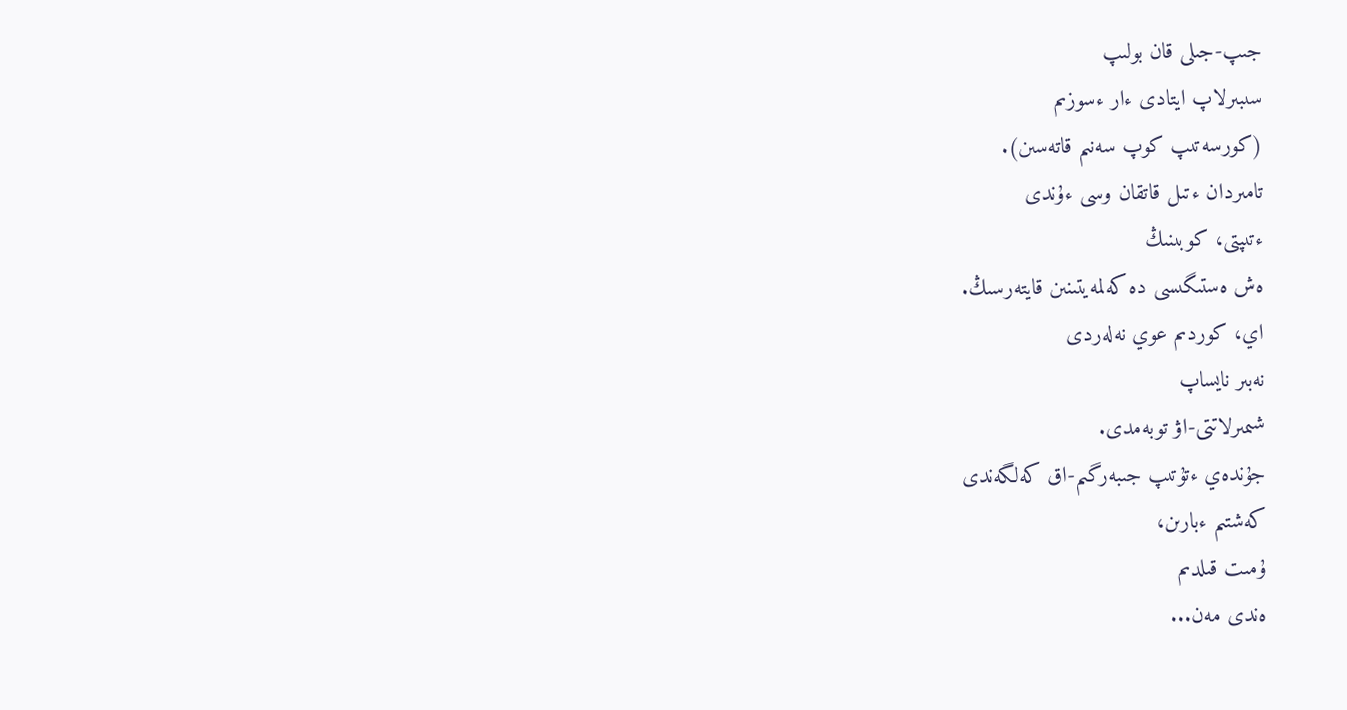جىپ-جىلى قان بولىپ
سىبىرلاپ ايتادى ءار ءسوزىم
(كورسەتىپ كوپ سەنىم قاتەسىن).
تامىردان ءتىل قاتقان وسى ءۇندى
ءتىپتى، كوبىنىڭ
ەش ەستىگىسى دە كەلمەيتىنىن قايتەرسىڭ.
اي، كوردىم عوي نەلەردى
نەبىر نايساپ
شىمىرلاتتى-اۋ توبەمدى.
جۇندەي ءتۇتىپ جىبەرگىم-اق كەلگەندى
كەشتىم ءبارىن،
ۇمىت قىلدىم
ەندى مەن...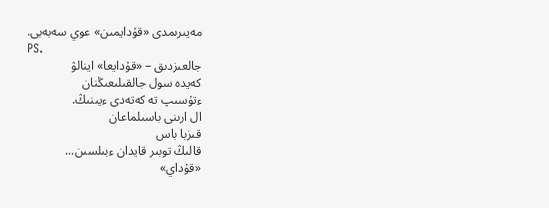مەيىرىمدى «قۇدايمىن» عوي سەبەبى.
PS.
جالعىزدىق – «قۇدايعا» اينالۋ
كەيدە سول جالقىلىعىڭنان
ءتۇسىپ تە كەتەدى ءيىنىڭ.
ال ارىنى باسىلماعان
قىزبا باس
قالىڭ توبىر قايدان ءبىلسىن...
«قۇداي»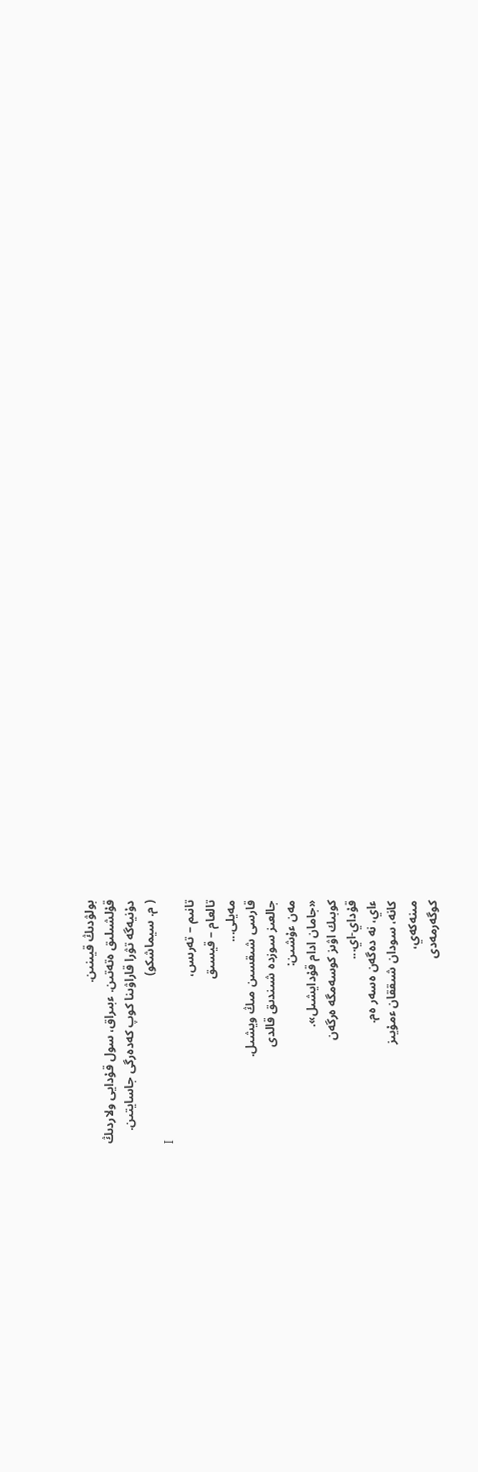بولۋدىڭ قيىنىن.
قۇلشىلىق ەتەتىن. ءبىراق، سول قۇدايى ولاردىڭ
دۇنيەگە تۋرا قاراۋىنا كوپ كەدەرگى جاسايتىن.
( م. سيماشكو)
I
تانىم – تەرىس،
تالعام – قيسىق
مەيلى...
قارسى شىقسىن مىڭ ويشىل.
جالعىز سوزدە شىندىق قالدى
مەن ءۇشىن:
«جامان ادام قۇدايشىل».
كوبىك اۋىز كوسەمگە ەرگەن
قۇداي-اي...
ءاي، نە دەگەن ەسەر ەم.
كانە، سودان شىققان ءمۇيىز
مىنەكەي،
كوگەرمەدى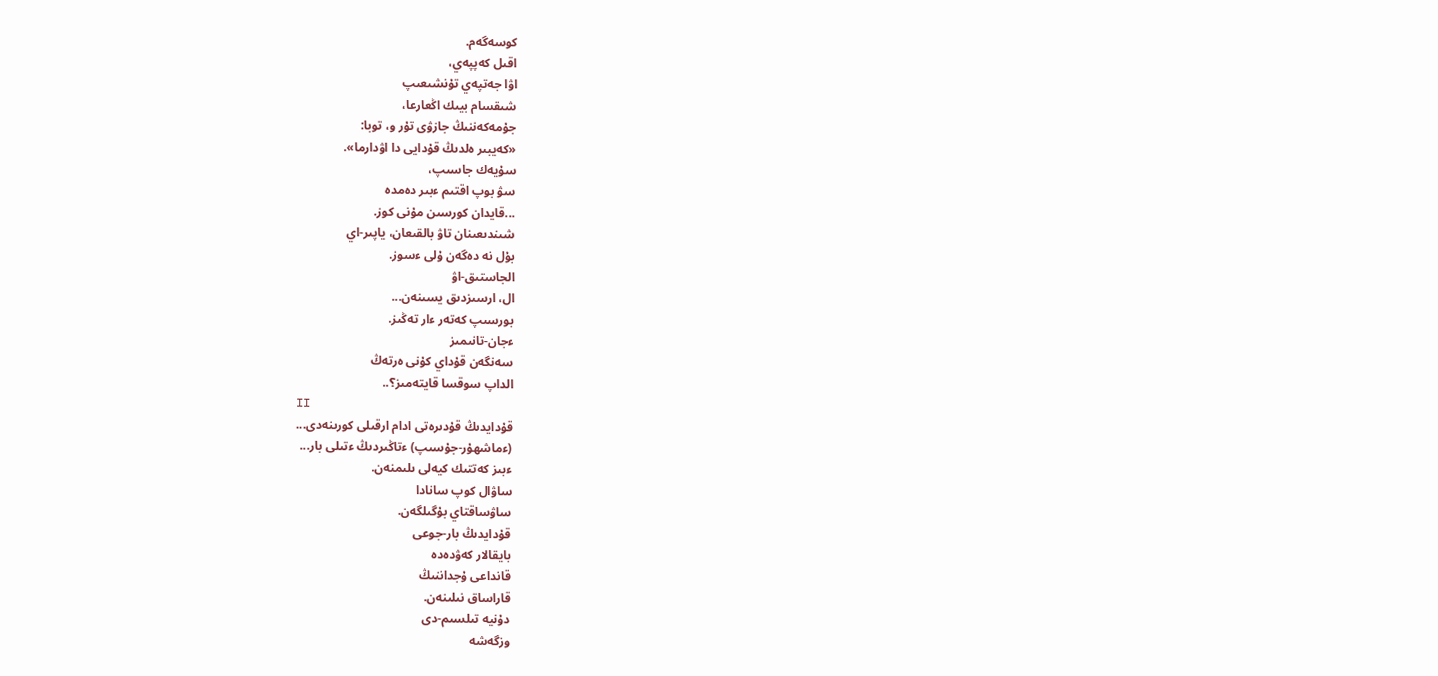كوسەگەم.
اقىل كەپپەي،
اۋا جەتپەي تۇنشىعىپ
شىقسام بيىك اڭعارعا،
جۇمەكەننىڭ جازۋى تۇر و، توبا:
«كەيبىر ەلدىڭ قۇدايى دا اۋدارما».
سۇيەك جاسىپ،
سۋ بوپ اقتىم ءبىر دەمدە
...قايدان كورسىن مۇنى كوز.
شىندىعىنان تاۋ بالقىعان، ياپىر-اي
بۇل نە دەگەن ۇلى ءسوز.
الجاستىق-اۋ
ال، ارسىزدىق يسىنەن...
بورسىپ كەتەر ءار تەڭىز.
ءجان-تانىمىز
سەنگەن قۇداي كۇنى ەرتەڭ
الداپ سوقسا قايتەمىز؟..
II
قۇدايدىڭ قۇدىرەتى ادام ارقىلى كورىنەدى...
(ءماشھۇر-جۇسىپ) ءتاڭىردىڭ ءتىلى بار...
ءبىز كەتتىك كيەلى ىلىمنەن.
ساۋال كوپ سانادا
ساۋساقتاي بۇگىلگەن.
قۇدايدىڭ بار-جوعى
بايقالار كەۋدەدە
قانداعى ۇجداننىڭ
قاراساق نىلىنەن.
دۇنيە تىلسىم-دى
وزگەشە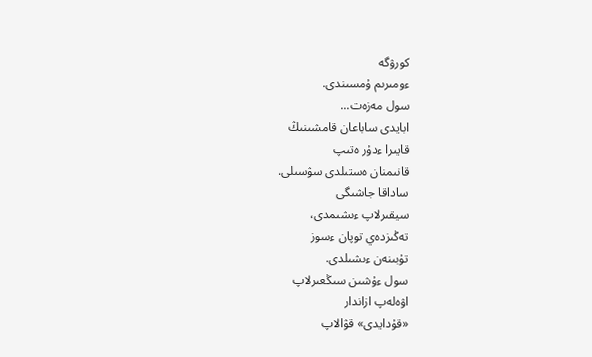كورۋگە
ءومىرىم ۇمسىندى.
سول مەزەت...
ابايدى ساباعان قامشىنىڭ
قايىرا ءدۇر ەتىپ
قانىمنان ەستىلدى سۋسىلى.
ساداقا جاشىگى
سيقىرلاپ ءىشىمدى،
تەڭىزدەي توپان ءسوز
تۇبىنەن ءىشىلدى.
سول ءۇشىن سىڭعىرلاپ
اۋەلەپ ازاندار
«قۇدايدى» قۋالاپ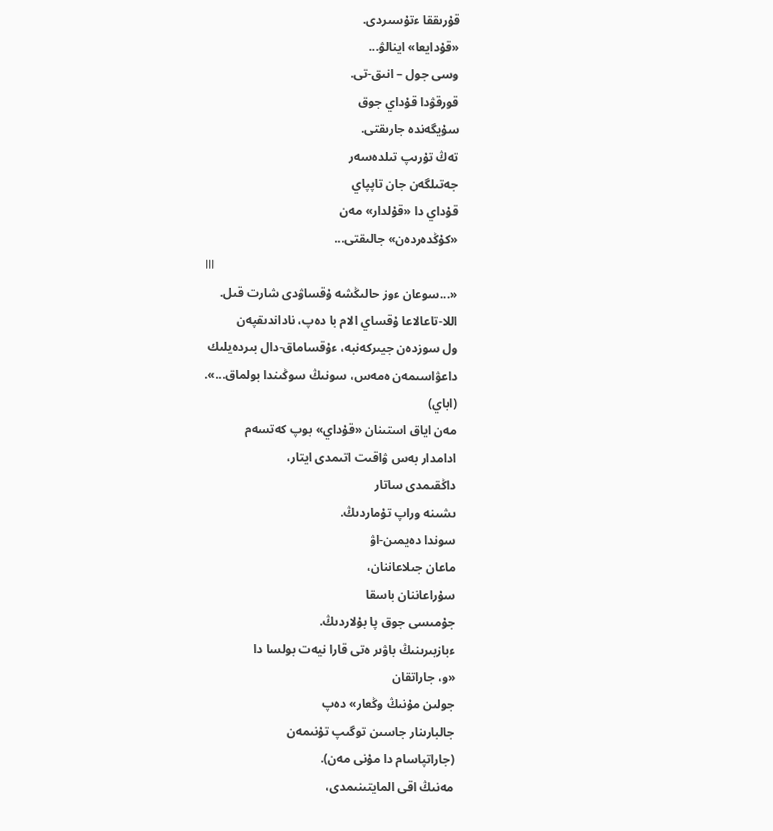قۇرىققا ءتۇسىردى.
«قۇدايعا» اينالۋ...
وسى جول – انىق-تى.
قورقۋدا قۇداي جوق
سۇيگەندە جارىقتى.
تەڭ تۇرىپ تىلدەسەر
جەتىلگەن جان تاپپاي
قۇداي دا «قۇلدار» مەن
«كۇڭدەردەن» جالىقتى...
III
«...سوعان ءوز حالىڭشە ۇقساۋدى شارت قىل.
اللا-تاعالاعا ۇقساي الام با دەپ، ناداندىقپەن
ول سوزدەن جيىركەنبە، ءۇقساماق-دال بىردەيلىك
داعۋاسىمەن ەمەس، سونىڭ سوڭىندا بولماق...».
(اباي)
مەن اياق استىنان «قۇداي» بوپ كەتسەم
ادامدار بەس ۋاقىت اتىمدى ايتار،
داڭقىمدى ساتار
ىشىنە وراپ تۇماردىڭ.
سوندا دەيمىن-اۋ
ماعان جىلاعاننان،
سۇراعاننان باسقا
جۇمىسى جوق پا بۇلاردىڭ.
ءبازبىرىنىڭ باۋىر ەتى قارا نيەت بولسا دا
«و، جاراتقان
جولىن مۇنىڭ وڭعار» دەپ
جالبارىنار جاسىن توگىپ تۇنىمەن
(جاراتپاسام دا مۇنى مەن).
مەنىڭ اقى المايتىنىمدى،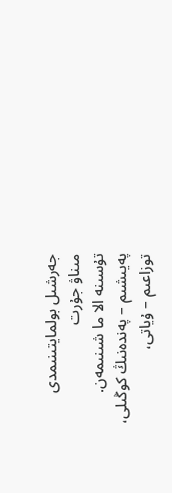جەرشىل بولمايتىنىمدى
مىناۋ جۇرت
تۇسىنە الا ما شىنىمەن.
پەيىشىم – پەندەنىڭ كوڭىلى،
توزاعىم – ۇياتى،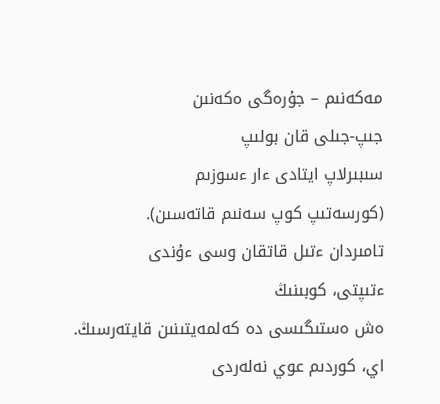مەكەنىم – جۇرەگى ەكەنىن
جىپ-جىلى قان بولىپ
سىبىرلاپ ايتادى ءار ءسوزىم
(كورسەتىپ كوپ سەنىم قاتەسىن).
تامىردان ءتىل قاتقان وسى ءۇندى
ءتىپتى، كوبىنىڭ
ەش ەستىگىسى دە كەلمەيتىنىن قايتەرسىڭ.
اي، كوردىم عوي نەلەردى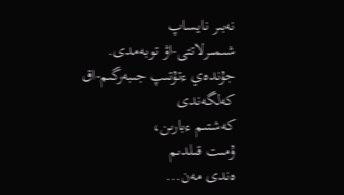نەبىر نايساپ
شىمىرلاتتى-اۋ توبەمدى.
جۇندەي ءتۇتىپ جىبەرگىم-اق كەلگەندى
كەشتىم ءبارىن،
ۇمىت قىلدىم
ەندى مەن...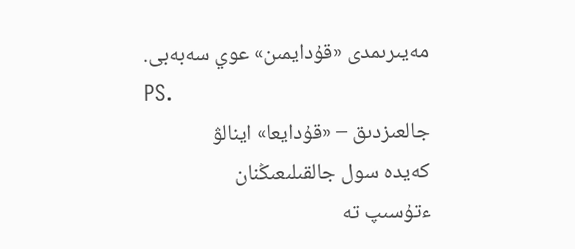مەيىرىمدى «قۇدايمىن» عوي سەبەبى.
PS.
جالعىزدىق – «قۇدايعا» اينالۋ
كەيدە سول جالقىلىعىڭنان
ءتۇسىپ تە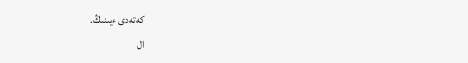كەتەدى ءيىنىڭ.
ال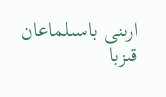ارىنى باسىلماعان
قىزبا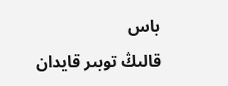باس
قالىڭ توبىر قايدان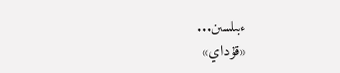ءبىلسىن...
«قۇداي»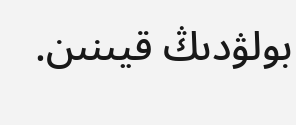بولۋدىڭ قيىنىن.